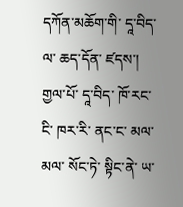དཀོན་མཆོག་གི་ དཱ་བིད་ལ་ ཆད་དོན་ ཛདས་།
གྱལ་པོ་ དཱ་བིད་ ཁོ་རང་ངི་ ཁར་རི་ ནང་ང་ མལ་མལ་ སོང་ཏེ་ སྟིང་ནེ་ ཡ་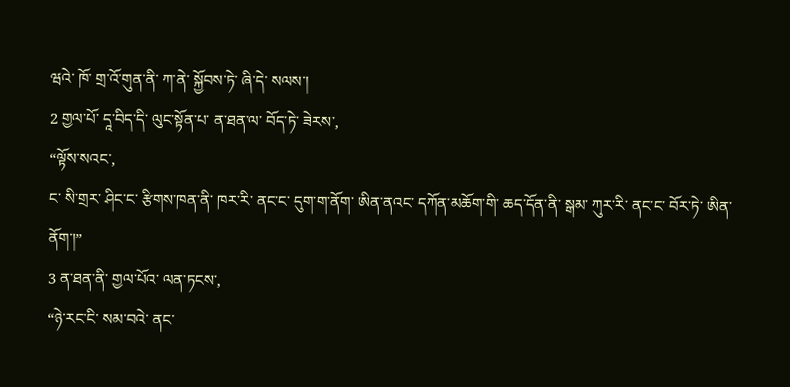ཝའེ་ ཁོ་ གྲ་འོ་གུན་ནི་ ཀ་ནེ་ སྐྱོབས་ཏེ་ ཞི་དེ་ སལས་།
2 གྱལ་པོ་ དཱ་བིད་དི་ ལུང་སྟོན་པ་ ན་ཐན་ལ་ བོད་ཏེ་ ཟེརས་,
“ལྟོས་སའང་,
ང་ སི་གྲར་ ཤིང་ང་ རྩིགས་ཁན་ནི་ ཁར་རི་ ནང་ང་ དུག་ག་ནོག་ ཨིན་ནའང་ དཀོན་མཆོག་གི་ ཆད་དོན་ནི་ སྒམ་ ཀུར་རི་ ནང་ང་ བོར་ཏེ་ ཨིན་ནོག་།”
3 ན་ཐན་ནི་ གྱལ་པོའ་ ལན་ཏངས་,
“ཉེ་རང་ངི་ སམ་བའེ་ ནང་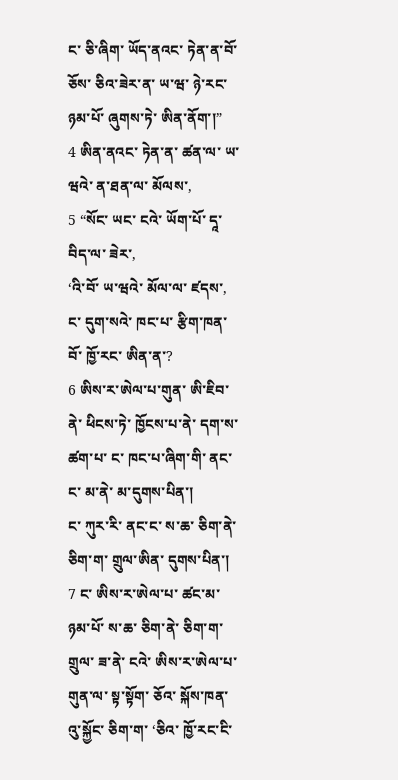ང་ ཅི་ཞིག་ ཡོད་ནའང་ ཏེན་ན་བོ་ ཅོས་ ཅིའ་ཟེར་ན་ ཡ་ཝ་ ཉེ་རང་ ཉམ་པོ་ ཞུགས་ཏེ་ ཨིན་ནོག་།”
4 ཨིན་ནའང་ ཏེན་ན་ ཚན་ལ་ ཡ་ཝའེ་ ན་ཐན་ལ་ མོལས་,
5 “སོང་ ཡང་ ངའེ་ ཡོག་པོ་ དཱ་བིད་ལ་ ཟེར་,
‘འི་བོ་ ཡ་ཝའེ་ མོལ་ལ་ ཛདས་,
ང་ དུག་སའེ་ ཁང་པ་ རྩིག་ཁན་བོ་ ཁྱོ་རང་ ཨིན་ན་?
6 ཨིས་ར་ཨེལ་པ་གུན་ ཨི་ཇིབ་ནེ་ ཕིངས་ཏེ་ ཁྱོངས་པ་ནེ་ དག་ས་ ཚག་པ་ ང་ ཁང་པ་ཞིག་གི་ ནང་ང་ མ་ནེ་ མ་དུགས་པིན་།
ང་ ཀུར་རི་ ནང་ང་ ས་ཆ་ ཅིག་ནེ་ ཅིག་ག་ གྲུལ་ཨིན་ དུགས་པིན་།
7 ང་ ཨིས་ར་ཨེལ་པ་ ཚང་མ་ ཉམ་པོ་ ས་ཆ་ ཅིག་ནེ་ ཅིག་ག་ གྲུལ་ ཟ་ནེ་ ངའེ་ ཨིས་ར་ཨེལ་པ་གུན་ལ་ སྟ་སྟོག་ ཅོའ་ སྐོས་ཁན་ འུ་སྐྱོང་ ཅིག་ག་ ‘ཅིའ་ ཁྱོ་རང་ངི་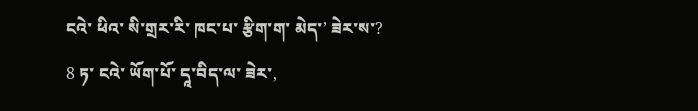ངའེ་ ཕིའ་ སི་གྲར་རི་ ཁང་པ་ རྩིག་ག་ མེད་’ ཟེར་ས་?
8 ཏ་ ངའེ་ ཡོག་པོ་ དཱ་བིད་ལ་ ཟེར་,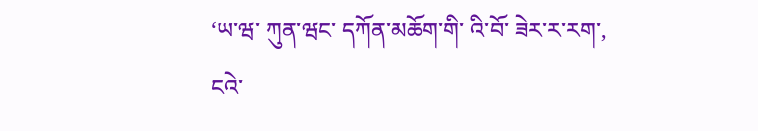‘ཡ་ཝ་ ཀུན་ཝང་ དཀོན་མཆོག་གི་ འི་བོ་ ཟེར་ར་རག་,
ངའེ་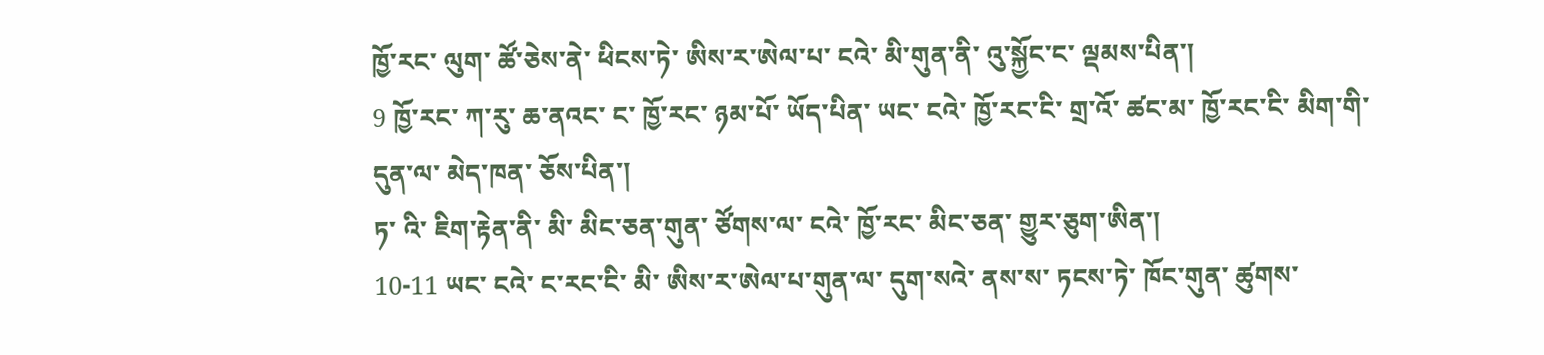ཁྱོ་རང་ ལུག་ ཚོ་ཅེས་ནེ་ ཕིངས་ཏེ་ ཨིས་ར་ཨེལ་པ་ ངའེ་ མི་གུན་ནི་ འུ་སྐྱོང་ང་ ལྡམས་པིན་།
9 ཁྱོ་རང་ ཀ་རུ་ ཆ་ནའང་ ང་ ཁྱོ་རང་ ཉམ་པོ་ ཡོད་པིན་ ཡང་ ངའེ་ ཁྱོ་རང་ངི་ གྲ་འོ་ ཚང་མ་ ཁྱོ་རང་ངི་ མིག་གི་ དུན་ལ་ མེད་ཁན་ ཅོས་པིན་།
ཏ་ འི་ ཇིག་རྟེན་ནི་ མི་ མིང་ཅན་གུན་ ཙོགས་ལ་ ངའེ་ ཁྱོ་རང་ མིང་ཅན་ གྱུར་ཅུག་ཨིན་།
10-11 ཡང་ ངའེ་ ང་རང་ངི་ མི་ ཨིས་ར་ཨེལ་པ་གུན་ལ་ དུག་སའེ་ ནས་ས་ ཏངས་ཏེ་ ཁོང་གུན་ ཚུགས་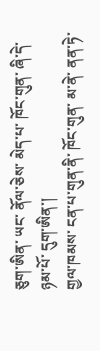ཅུག་ཨིན་ ཡང་ ནོལ་ཅེས་ མེད་པ་ ཁོང་གུན་ ཞི་དེ་ ཉམ་པོ་ དུག་ཨིན་།
གྱལ་ཁམས་ ངན་པ་གུན་ནི་ ཁོང་གུན་ མ་ནེ་ ནན་ཏེ་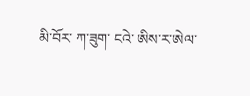མི་བོར་ ཀ་ཟུག་ ངའེ་ ཨིས་ར་ཨེལ་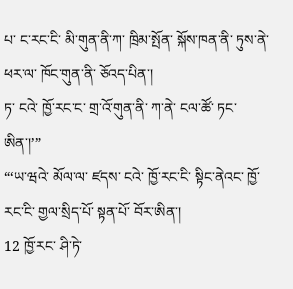པ་ ང་རང་ངི་ མི་གུན་ནི་ཀ་ ཁྲིམ་སྤོན་ སྐོས་ཁན་ནི་ ཏུས་ནེ་ ཕར་ལ་ ཁོང་གུན་ནི་ ཅོའད་པིན་།
ཏ་ ངའེ་ ཁྱོ་རང་ང་ གྲ་འོ་གུན་ནི་ ཀ་ནེ་ ངལ་ཚོ་ ཏང་ཨིན་།’”
“‘ཡ་ཝའེ་ མོལ་ལ་ ཛདས་ ངའེ་ ཁྱོ་རང་ངི་ སྟིང་ནེའང་ ཁྱོ་རང་ངི་ གྱལ་སྲིད་པོ་ སྟན་པོ་ བོར་ཨིན་།
12 ཁྱོ་རང་ ཤི་ཏེ་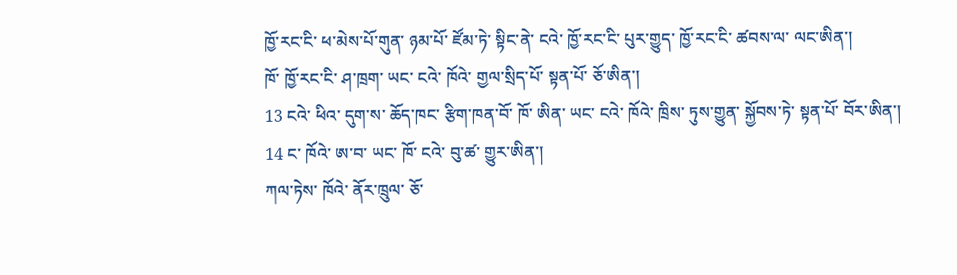ཁྱོ་རང་ངི་ ཕ་མེས་པོ་གུན་ ཉམ་པོ་ ཛོམ་ཏེ་ སྟིང་ནེ་ ངའེ་ ཁྱོ་རང་ངི་ པུར་གྱུད་ ཁྱོ་རང་ངི་ ཚབས་ལ་ ལང་ཨིན་།
ཁོ་ ཁྱོ་རང་ངི་ ཤ་ཁྲག་ ཡང་ ངའེ་ ཁོའེ་ གྱལ་སྲིད་པོ་ སྟན་པོ་ ཅོ་ཨིན་།
13 ངའེ་ ཕིའ་ དུག་ས་ ཆོད་ཁང་ རྩིག་ཁན་བོ་ ཁོ་ ཨིན་ ཡང་ ངའེ་ ཁོའེ་ ཁྲིས་ ཏུས་གྱུན་ སྐྱོབས་ཏེ་ སྟན་པོ་ བོར་ཨིན་།
14 ང་ ཁོའེ་ ཨ་བ་ ཡང་ ཁོ་ ངའེ་ བུ་ཚ་ གྱུར་ཨིན་།
ཀལ་ཏེས་ ཁོའེ་ ནོར་ཁྲུལ་ ཅོ་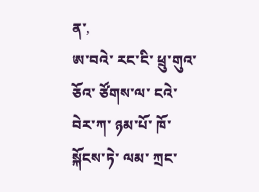ན་,
ཨ་བའེ་ རང་ངི་ ཕྲུ་གུའ་ ཅོའ་ ཙོགས་ལ་ ངའེ་ བེར་ཀ་ ཉམ་པོ་ ཁོ་ སྐོངས་ཏེ་ ལམ་ ཀྲང་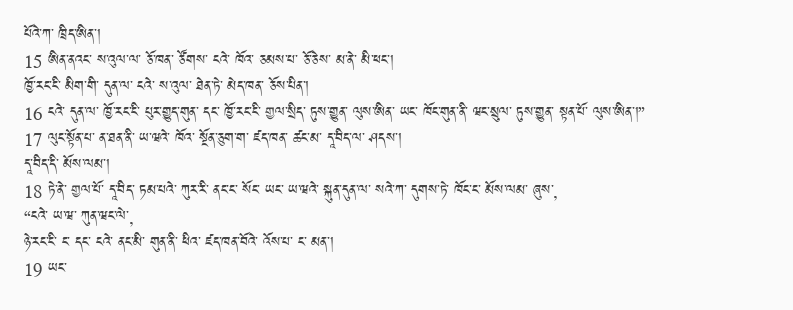པོའེ་ཀ་ ཁྲིད་ཨིན་།
15 ཨིན་ནའང་ ས་འུལ་ལ་ ཅོ་ཁན་ ཙོགས་ ངའེ་ ཁོའ་ ཅམས་པ་ ཅོ་ཅེས་ མ་ནེ་ མི་ཕང་།
ཁྱོ་རང་ངི་ མིག་གི་ དུན་ལ་ ངའེ་ ས་འུལ་ ཐེན་ཏེ་ མེད་ཁན་ ཅོས་པིན་།
16 ངའེ་ དུན་ལ་ ཁྱོ་རང་ངི་ པུར་གྱུད་གུན་ དང་ ཁྱོ་རང་ངི་ གྱལ་སྲིད་ ཏུས་གྱུན་ ལུས་ཨིན་ ཡང་ ཁོང་གུན་ནི་ ཝང་སྲུལ་ ཏུས་གྱུན་ སྟན་པོ་ ལུས་ཨིན་།”
17 ལུང་སྟོན་པ་ ན་ཐན་ནི་ ཡ་ཝའེ་ ཁོའ་ སྔོན་ཅུག་ག་ ཛད་ཁན་ ཚང་མ་ དཱ་བིད་ལ་ ཤདས་།
དཱ་བིད་དི་ མོས་ལམ་།
18 ཏེ་ནེ་ གྱལ་པོ་ དཱ་བིད་ ཏམ་པའེ་ ཀུར་རི་ ནང་ང་ སོང་ ཡང་ ཡ་ཝའེ་ སྐུན་དུན་ལ་ སའེ་ཀ་ དུགས་ཏེ་ ཁོང་ང་ མོས་ལམ་ ཞུས་,
“ངའེ་ ཡ་ཝ་ ཀུན་ཝང་ལེ་,
ཉེ་རང་ངི་ ང་ དང་ ངའེ་ ནང་མི་ གུན་ནི་ ཕིའ་ ཛད་ཁན་བོའེ་ འོས་པ་ ང་ མན་།
19 ཡང་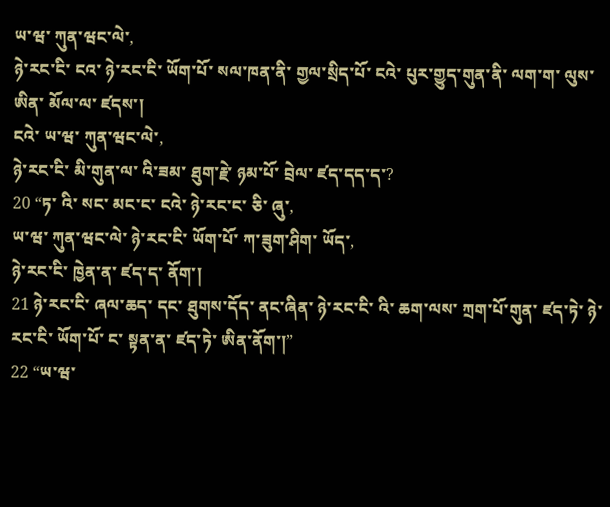ཡ་ཝ་ ཀུན་ཝང་ལེ་,
ཉེ་རང་ངི་ ངའ་ ཉེ་རང་ངི་ ཡོག་པོ་ སལ་ཁན་ནི་ གྱལ་སྲིད་པོ་ ངའེ་ པུར་གྱུད་གུན་ནི་ ལག་ག་ ལུས་ཨིན་ མོལ་ལ་ ཛདས་།
ངའེ་ ཡ་ཝ་ ཀུན་ཝང་ལེ་,
ཉེ་རང་ངི་ མི་གུན་ལ་ འི་ཟམ་ ཐུག་རྗེ་ ཉམ་པོ་ བྲེལ་ ཛད་དད་ད་?
20 “ཏ་ འི་ སང་ མང་ང་ ངའེ་ ཉེ་རང་ང་ ཅི་ ཞུ་,
ཡ་ཝ་ ཀུན་ཝང་ལེ་ ཉེ་རང་ངི་ ཡོག་པོ་ ཀ་ཟུག་ཤིག་ ཡོད་,
ཉེ་རང་ངི་ ཁྱེན་ན་ ཛད་ད་ ནོག་།
21 ཉེ་རང་ངི་ ཞལ་ཆད་ དང་ ཐུགས་དོད་ ནང་ཞིན་ ཉེ་རང་ངི་ འི་ ཆག་ལས་ ཀྲག་པོ་གུན་ ཛད་ཏེ་ ཉེ་རང་ངི་ ཡོག་པོ་ ང་ སྟན་ན་ ཛད་ཏེ་ ཨིན་ནོག་།”
22 “ཡ་ཝ་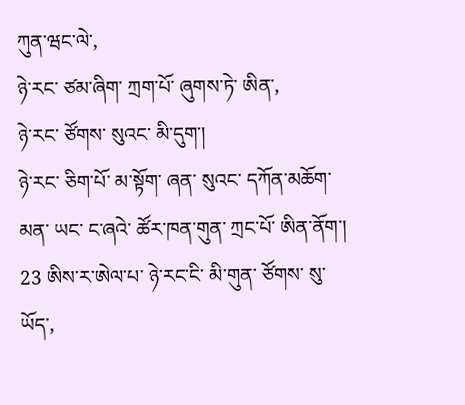ཀུན་ཝང་ལེ་,
ཉེ་རང་ ཙམ་ཞིག་ ཀྲག་པོ་ ཞུགས་ཏེ་ ཨིན་,
ཉེ་རང་ ཙོགས་ སུའང་ མི་དུག་།
ཉེ་རང་ ཅིག་པོ་ མ་སྟོག་ ཞན་ སུའང་ དཀོན་མཆོག་ མན་ ཡང་ ང་ཞའེ་ ཚོར་ཁན་གུན་ ཀྲང་པོ་ ཨིན་ནོག་།
23 ཨིས་ར་ཨེལ་པ་ ཉེ་རང་ངི་ མི་གུན་ ཙོགས་ སུ་ ཡོད་,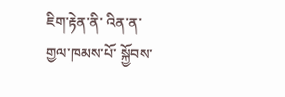ཇིག་རྟེན་ནི་ འིན་ན་ གྱལ་ཁམས་པོ་ སྐྱོབས་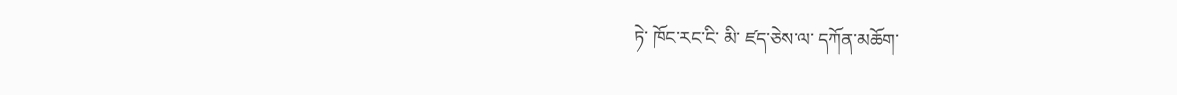ཏེ་ ཁོང་རང་ངི་ མི་ ཛད་ཅེས་ལ་ དཀོན་མཆོག་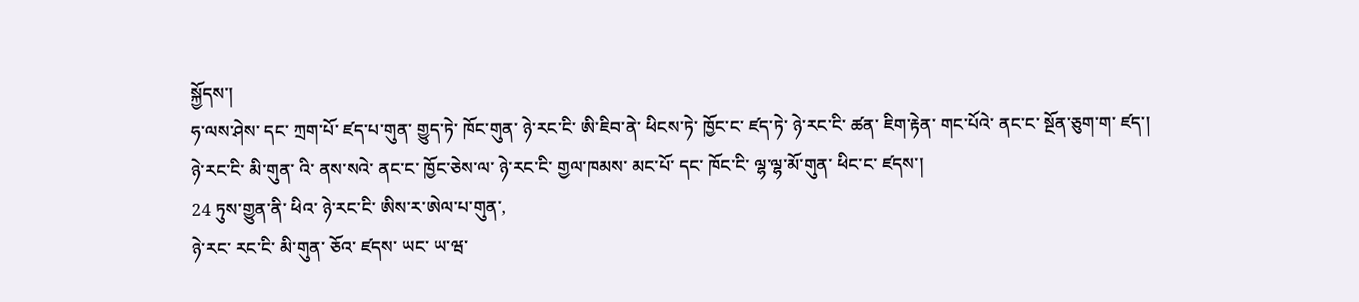སྐྱོདས་།
ཧ་ལས་ཤེས་ དང་ ཀྲག་པོ་ ཛད་པ་གུན་ གྱུད་ཏེ་ ཁོང་གུན་ ཉེ་རང་ངི་ ཨི་ཇིབ་ནེ་ ཕིངས་ཏེ་ ཁྱོང་ང་ ཛད་ཏེ་ ཉེ་རང་ངི་ ཚན་ ཇིག་རྟེན་ གང་པོའེ་ ནང་ང་ སྔོན་ཅུག་ག་ ཛད་།
ཉེ་རང་ངི་ མི་གུན་ འི་ ནས་སའེ་ ནང་ང་ ཁྱོང་ཅེས་ལ་ ཉེ་རང་ངི་ གྱལ་ཁམས་ མང་པོ་ དང་ ཁོང་ངི་ ལྷ་ལྷ་མོ་གུན་ ཕིང་ང་ ཛདས་།
24 ཏུས་གྱུན་ནི་ ཕིའ་ ཉེ་རང་ངི་ ཨིས་ར་ཨེལ་པ་གུན་,
ཉེ་རང་ རང་ངི་ མི་གུན་ ཅོའ་ ཛདས་ ཡང་ ཡ་ཝ་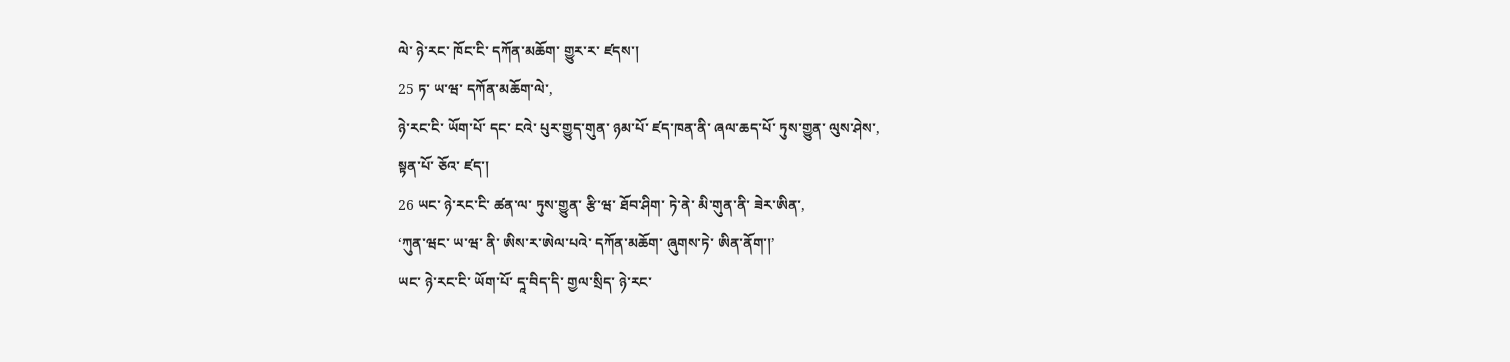ལེ་ ཉེ་རང་ ཁོང་ངི་ དཀོན་མཆོག་ གྱུར་ར་ ཛདས་།
25 ཏ་ ཡ་ཝ་ དཀོན་མཆོག་ལེ་,
ཉེ་རང་ངི་ ཡོག་པོ་ དང་ ངའེ་ པུར་གྱུད་གུན་ ཉམ་པོ་ ཛད་ཁན་ནི་ ཞལ་ཆད་པོ་ ཏུས་གྱུན་ ལུས་ཤེས་,
སྟན་པོ་ ཅོའ་ ཛད་།
26 ཡང་ ཉེ་རང་ངི་ ཚན་ལ་ ཏུས་གྱུན་ རྩི་ཝ་ ཐོབ་ཤིག་ ཏེ་ནེ་ མི་གུན་ནི་ ཟེར་ཨིན་,
‘ཀུན་ཝང་ ཡ་ཝ་ ནི་ ཨིས་ར་ཨེལ་པའེ་ དཀོན་མཆོག་ ཞུགས་ཏེ་ ཨིན་ནོག་།’
ཡང་ ཉེ་རང་ངི་ ཡོག་པོ་ དཱ་བིད་དི་ གྱལ་སྲིད་ ཉེ་རང་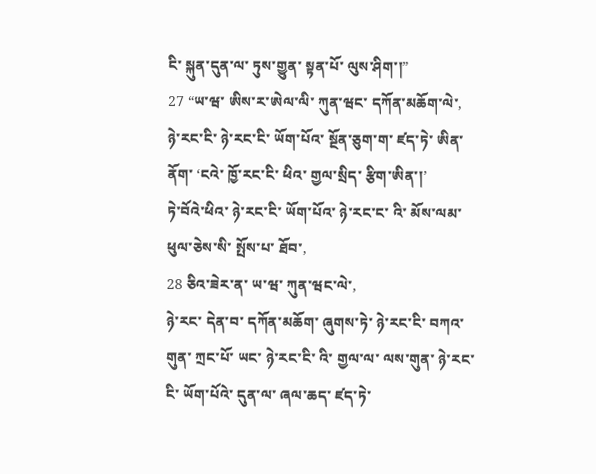ངི་ སྐུན་དུན་ལ་ ཏུས་གྱུན་ སྟན་པོ་ ལུས་ཤིག་།”
27 “ཡ་ཝ་ ཨིས་ར་ཨེལ་ལི་ ཀུན་ཝང་ དཀོན་མཆོག་ལེ་,
ཉེ་རང་ངི་ ཉེ་རང་ངི་ ཡོག་པོའ་ སྔོན་ཅུག་ག་ ཛད་ཏེ་ ཨིན་ནོག་ ‘ངའེ་ ཁྱོ་རང་ངི་ ཕིའ་ གྱལ་སྲིད་ རྩིག་ཨིན་།’
ཏེ་བོའེ་ཕིའ་ ཉེ་རང་ངི་ ཡོག་པོའ་ ཉེ་རང་ང་ འི་ མོས་ལམ་ ཕུལ་ཅེས་སི་ སྤོས་པ་ ཐོབ་,
28 ཅིའ་ཟེར་ན་ ཡ་ཝ་ ཀུན་ཝང་ལེ་,
ཉེ་རང་ དེན་བ་ དཀོན་མཆོག་ ཞུགས་ཏེ་ ཉེ་རང་ངི་ བཀའ་གུན་ ཀྲང་པོ་ ཡང་ ཉེ་རང་ངི་ འི་ གྱལ་ལ་ ལས་གུན་ ཉེ་རང་ངི་ ཡོག་པོའེ་ དུན་ལ་ ཞལ་ཆད་ ཛད་ཏེ་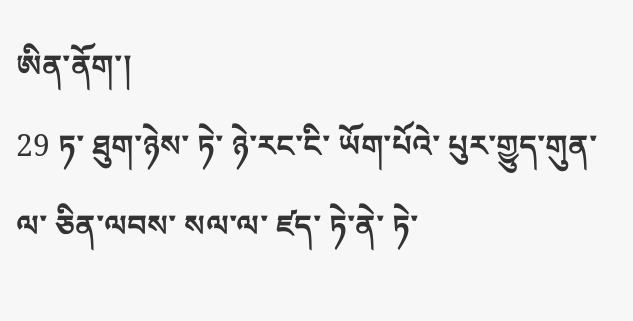ཨིན་ནོག་།
29 ཏ་ ཐུག་ཉེས་ ཏེ་ ཉེ་རང་ངི་ ཡོག་པོའེ་ པུར་གྱུད་གུན་ལ་ ཅིན་ལབས་ སལ་ལ་ ཛད་ ཏེ་ནེ་ ཏེ་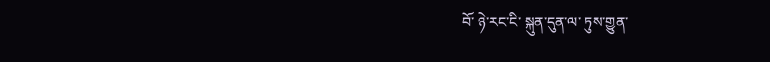བོ་ ཉེ་རང་ངི་ སྐུན་དུན་ལ་ ཏུས་གྱུན་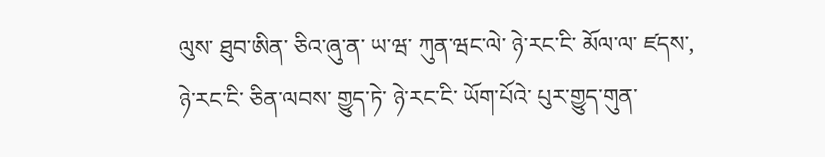ལུས་ ཐུབ་ཨིན་ ཅིའ་ཞུ་ན་ ཡ་ཝ་ ཀུན་ཝང་ལེ་ ཉེ་རང་ངི་ མོལ་ལ་ ཛདས་,
ཉེ་རང་ངི་ ཅིན་ལབས་ གྱུད་ཏེ་ ཉེ་རང་ངི་ ཡོག་པོའེ་ པུར་གྱུད་གུན་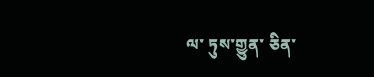ལ་ ཏུས་གྱུན་ ཅིན་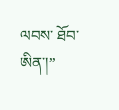ལབས་ ཐོབ་ཨིན་།”